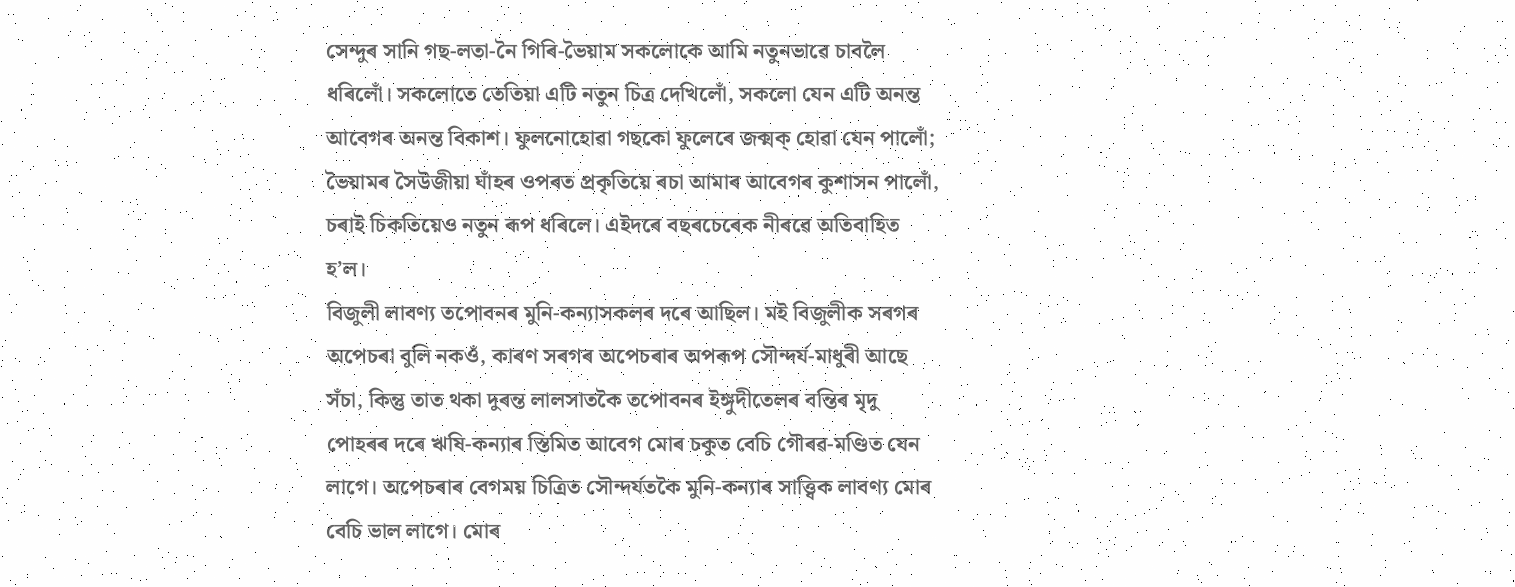সেন্দুৰ সানি গছ-লতা-নৈ গিৰি-ভৈয়াম সকলোকে আমি নতুনভাৱে চাবলৈ ধৰিলোঁ। সকলোতে তেতিয়া এটি নতুন চিত্ৰ দেখিলোঁ, সকলো যেন এটি অনন্ত আবেগৰ অনন্ত বিকাশ। ফুলনোহোৱা গছকো ফুলেৰে জক্মক্ হোৱা যেন পালোঁ; ভৈয়ামৰ সৈউজীয়া ঘাঁহৰ ওপৰত প্ৰকৃতিয়ে ৰচা আমাৰ আবেগৰ কুশাসন পালোঁ, চৰাই চিকতিয়েও নতুন ৰূপ ধৰিলে। এইদৰে বছৰচেৰেক নীৰৱে অতিবাহিত হ’ল।
বিজুলী লাবণ্য তপোবনৰ মুনি-কন্যাসকলৰ দৰে আছিল। মই বিজুলীক সৰগৰ অপেচৰা বুলি নকওঁ, কাৰণ সৰগৰ অপেচৰাৰ অপৰূপ সৌন্দৰ্য-মাধুৰী আছে সঁচা, কিন্তু তাত থকা দুৰন্ত লালসাতকৈ তপোবনৰ ইঙ্গুদীতেলৰ বন্তিৰ মৃদু পোহৰৰ দৰে ঋষি-কন্যাৰ স্তিমিত আবেগ মোৰ চকুত বেচি গৌৰৱ-মণ্ডিত যেন লাগে। অপেচৰাৰ বেগময় চিত্ৰিত সৌন্দৰ্যতকৈ মুনি-কন্যাৰ সাত্ত্বিক লাবণ্য মোৰ বেচি ভাল লাগে। মোৰ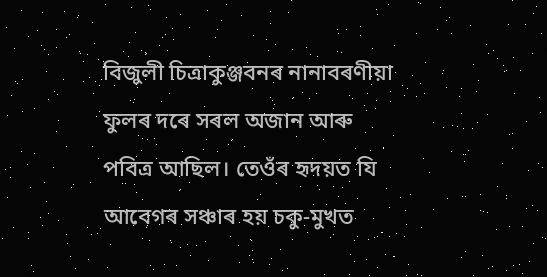বিজুলী চিত্ৰাকুঞ্জবনৰ নানাবৰণীয়া ফুলৰ দৰে সৰল অজান আৰু পবিত্ৰ আছিল। তেওঁৰ হৃদয়ত যি আবেগৰ সঞ্চাৰ হয় চকু-মুখত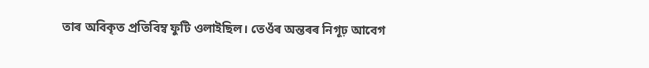তাৰ অবিকৃত প্ৰতিবিম্ব ফুটি ওলাইছিল। তেওঁৰ অন্তৰৰ নিগূঢ় আবেগ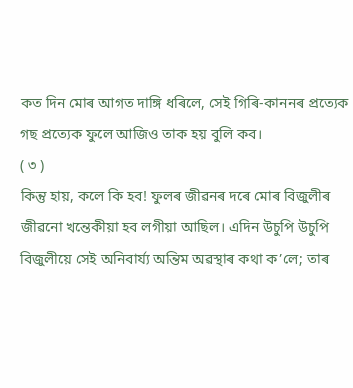কত দিন মোৰ আগত দাঙ্গি ধৰিলে, সেই গিৰি-কাননৰ প্ৰত্যেক গছ প্ৰত্যেক ফুলে আজিও তাক হয় বুলি কব।
( ৩ )
কিন্তু হায়, কলে কি হব! ফুলৰ জীৱনৰ দৰে মোৰ বিজুলীৰ জীৱনো খন্তেকীয়া হব লগীয়া আছিল। এদিন উচুপি উচুপি বিজুলীয়ে সেই অনিবাৰ্য্য অন্তিম অৱস্থাৰ কথা ক’লে; তাৰ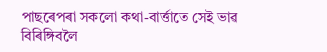পাছৰেপৰা সকলো কথা-বাৰ্ত্তাতে সেই ভাৱ বিৰিঙ্গিবলৈ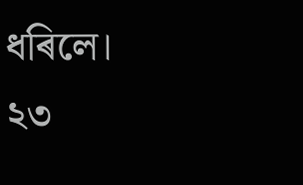ধৰিলে।
২৩